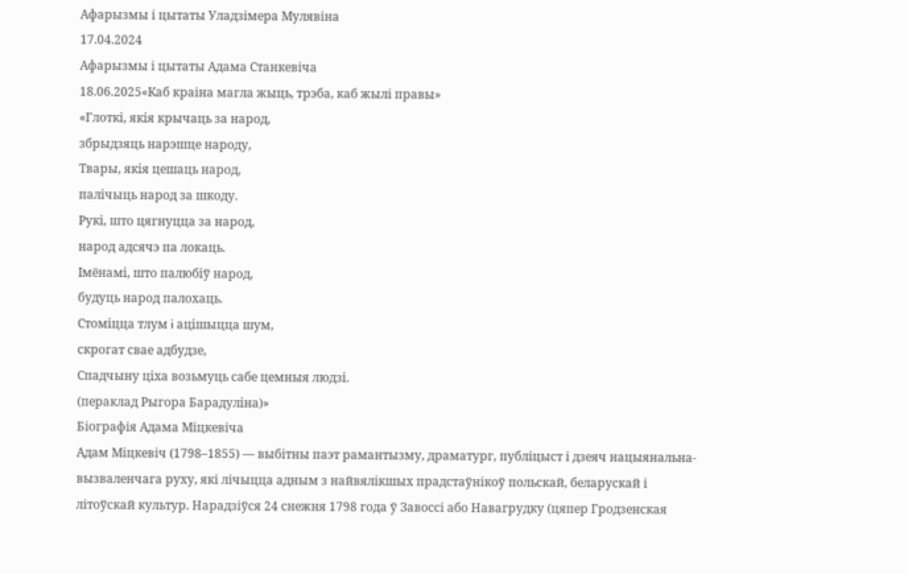Афарызмы і цытаты Уладзімера Мулявіна
17.04.2024
Афарызмы і цытаты Адама Станкевіча
18.06.2025«Каб краіна магла жыць, трэба, каб жылі правы»
«Глоткi, якiя крычаць за народ,
збрыдзяць нарэшце народу,
Твары, якiя цешаць народ,
палiчыць народ за шкоду.
Рукi, што цягнуцца за народ,
народ адсячэ па локаць.
Iмёнамi, што палюбiў народ,
будуць народ палохаць.
Стомiцца тлум i ацiшыцца шум,
скрогат свае адбудзе,
Спадчыну цiха возьмуць сабе цемныя людзi.
(пераклад Рыгора Барадулiна)»
Біографія Адама Міцкевіча
Адам Міцкевіч (1798–1855) — выбітны паэт рамантызму, драматург, публіцыст і дзеяч нацыянальна-вызваленчага руху, які лічыцца адным з найвялікшых прадстаўнікоў польскай, беларускай і літоўскай культур. Нарадзіўся 24 снежня 1798 года ў Завоссі або Навагрудку (цяпер Гродзенская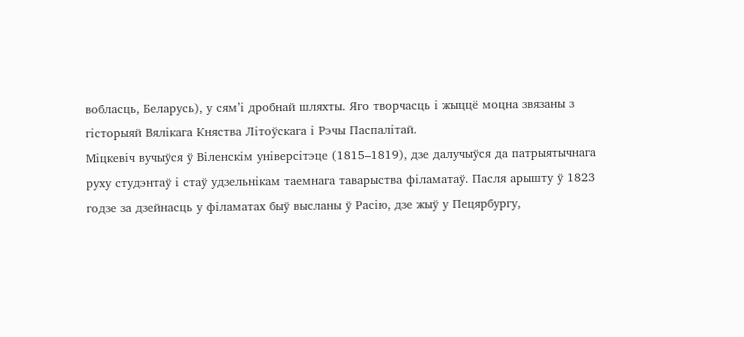вобласць, Беларусь), у сям’і дробнай шляхты. Яго творчасць і жыццё моцна звязаны з гісторыяй Вялікага Княства Літоўскага і Рэчы Паспалітай.
Міцкевіч вучыўся ў Віленскім універсітэце (1815–1819), дзе далучыўся да патрыятычнага руху студэнтаў і стаў удзельнікам таемнага таварыства філаматаў. Пасля арышту ў 1823 годзе за дзейнасць у філаматах быў высланы ў Расію, дзе жыў у Пецярбургу,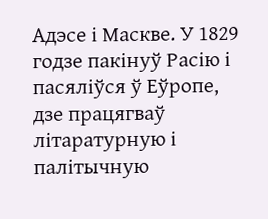Адэсе і Маскве. У 1829 годзе пакінуў Расію і пасяліўся ў Еўропе, дзе працягваў літаратурную і палітычную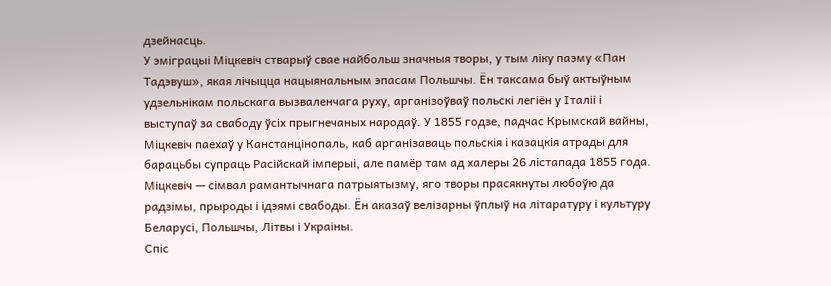дзейнасць.
У эміграцыі Міцкевіч стварыў свае найбольш значныя творы, у тым ліку паэму «Пан Тадэвуш», якая лічыцца нацыянальным эпасам Польшчы. Ён таксама быў актыўным удзельнікам польскага вызваленчага руху, арганізоўваў польскі легіён у Італіі і выступаў за свабоду ўсіх прыгнечаных народаў. У 1855 годзе, падчас Крымскай вайны, Міцкевіч паехаў у Канстанцінопаль, каб арганізаваць польскія і казацкія атрады для барацьбы супраць Расійскай імперыі, але памёр там ад халеры 26 лістапада 1855 года.
Міцкевіч — сімвал рамантычнага патрыятызму, яго творы прасякнуты любоўю да радзімы, прыроды і ідэямі свабоды. Ён аказаў велізарны ўплыў на літаратуру і культуру Беларусі, Польшчы, Літвы і Украіны.
Спіс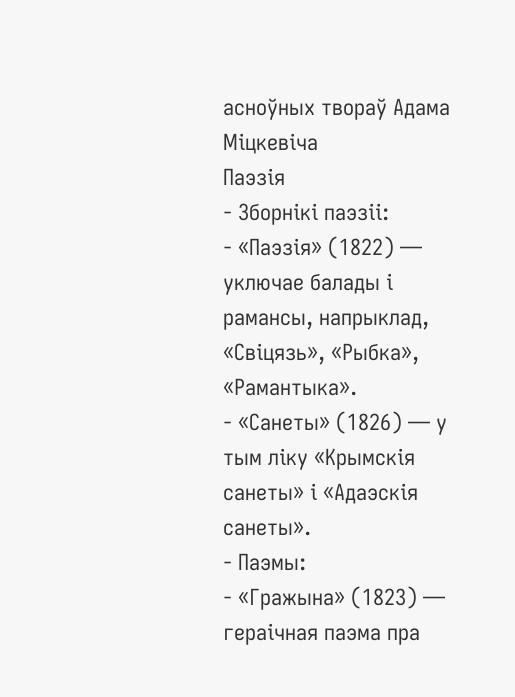асноўных твораў Адама Міцкевіча
Паэзія
- Зборнікі паэзіі:
- «Паэзія» (1822) — уключае балады і рамансы, напрыклад, «Свіцязь», «Рыбка», «Рамантыка».
- «Санеты» (1826) — у тым ліку «Крымскія санеты» і «Адаэскія санеты».
- Паэмы:
- «Гражына» (1823) — гераічная паэма пра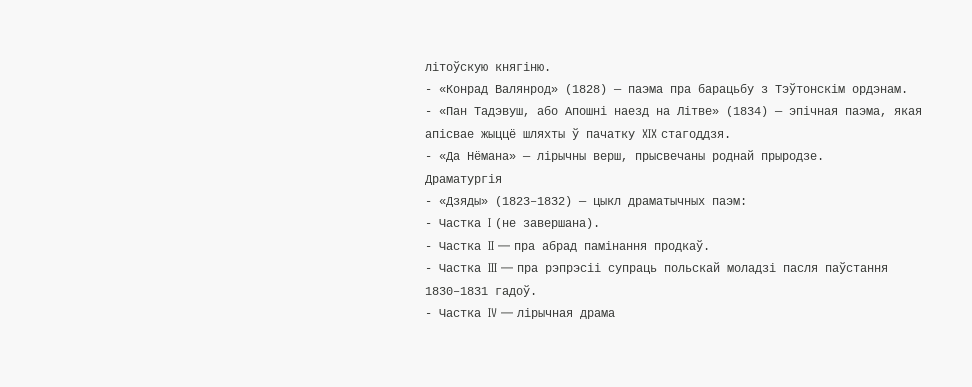літоўскую княгіню.
- «Конрад Валянрод» (1828) — паэма пра барацьбу з Тэўтонскім ордэнам.
- «Пан Тадэвуш, або Апошні наезд на Літве» (1834) — эпічная паэма, якая апісвае жыццё шляхты ў пачатку XIX стагоддзя.
- «Да Нёмана» — лірычны верш, прысвечаны роднай прыродзе.
Драматургія
- «Дзяды» (1823–1832) — цыкл драматычных паэм:
- Частка I (не завершана).
- Частка II — пра абрад памінання продкаў.
- Частка III — пра рэпрэсіі супраць польскай моладзі пасля паўстання 1830–1831 гадоў.
- Частка IV — лірычная драма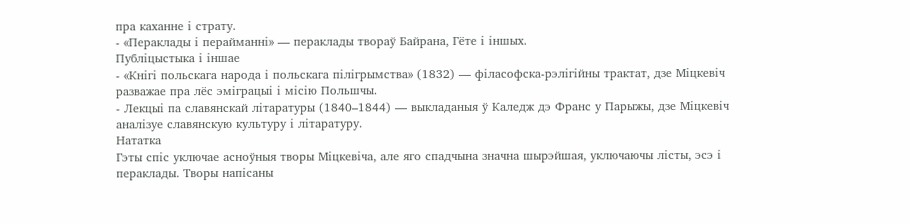пра каханне і страту.
- «Пераклады і перайманні» — пераклады твораў Байрана, Гёте і іншых.
Публіцыстыка і іншае
- «Кнігі польскага народа і польскага пілігрымства» (1832) — філасофска-рэлігійны трактат, дзе Міцкевіч разважае пра лёс эміграцыі і місію Польшчы.
- Лекцыі па славянскай літаратуры (1840–1844) — выкладаныя ў Каледж дэ Франс у Парыжы, дзе Міцкевіч аналізуе славянскую культуру і літаратуру.
Нататка
Гэты спіс уключае асноўныя творы Міцкевіча, але яго спадчына значна шырэйшая, уключаючы лісты, эсэ і пераклады. Творы напісаны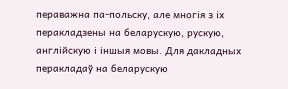пераважна па-польску, але многія з іх перакладзены на беларускую, рускую, англійскую і іншыя мовы. Для дакладных перакладаў на беларускую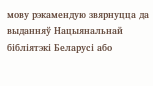мову рэкамендую звярнуцца да выданняў Нацыянальнай бібліятэкі Беларусі або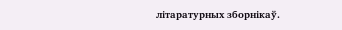літаратурных зборнікаў.